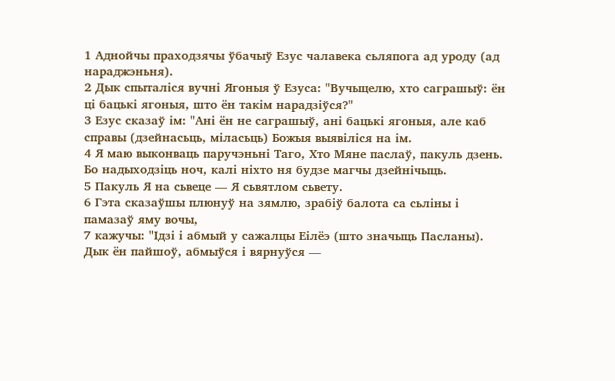1 Аднойчы праходзячы ўбачыў Езус чалавека сьляпога ад уроду (ад нараджэньня).
2 Дык спыталіся вучні Ягоныя ў Езуса: "Вучыцелю, хто саграшыў: ён ці бацькі ягоныя, што ён такім нарадзіўся?"
3 Езус сказаў ім: "Ані ён не саграшыў, ані бацькі ягоныя, але каб справы (дзейнасьць, міласьць) Божыя выявіліся на ім.
4 Я маю выконваць паручэньні Таго, Хто Мяне паслаў, пакуль дзень. Бо надыходзіць ноч, калі ніхто ня будзе магчы дзейнічыць.
5 Пакуль Я на сьвеце — Я сьвятлом сьвету.
6 Гэта сказаўшы плюнуў на зямлю, зрабіў балота са сьліны і памазаў яму вочы,
7 кажучы: "Ідзі і абмый у сажалцы Еілёэ (што значыць Пасланы). Дык ён пайшоў, абмыўся і вярнуўся —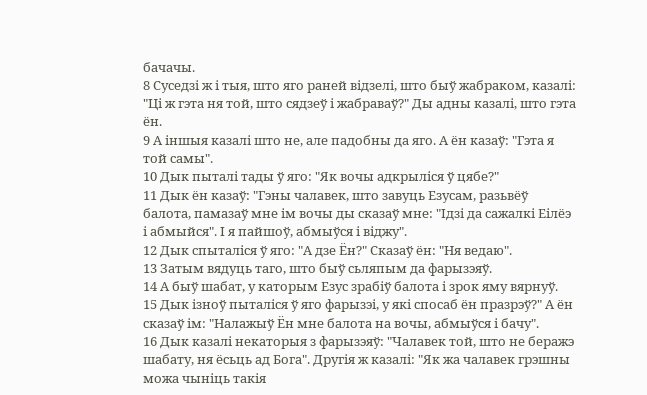бачачы.
8 Суседзі ж і тыя, што яго раней відзелі, што быў жабраком, казалі: "Ці ж гэта ня той, што сядзеў і жабраваў?" Ды адны казалі, што гэта ён.
9 А іншыя казалі што не, але падобны да яго. А ён казаў: "Гэта я той самы".
10 Дык пыталі тады ў яго: "Як вочы адкрыліся ў цябе?"
11 Дык ён казаў: "Гэны чалавек, што завуць Езусам, разьвёў балота, памазаў мне ім вочы ды сказаў мне: "Ідзі да сажалкі Еілёэ і абмыйся". І я пайшоў, абмыўся і віджу".
12 Дык спыталіся ў яго: "А дзе Ён?" Сказаў ён: "Ня ведаю".
13 Затым вядуць таго, што быў сьляпым да фарызэяў.
14 А быў шабат, у каторым Езус зрабіў балота і зрок яму вярнуў.
15 Дык ізноў пыталіся ў яго фарызэі, у які спосаб ён празрэў?" А ён сказаў ім: "Налажыў Ён мне балота на вочы, абмыўся і бачу".
16 Дык казалі некаторыя з фарызэяў: "Чалавек той, што не беражэ шабату, ня ёсьць ад Бога". Другія ж казалі: "Як жа чалавек грэшны можа чыніць такія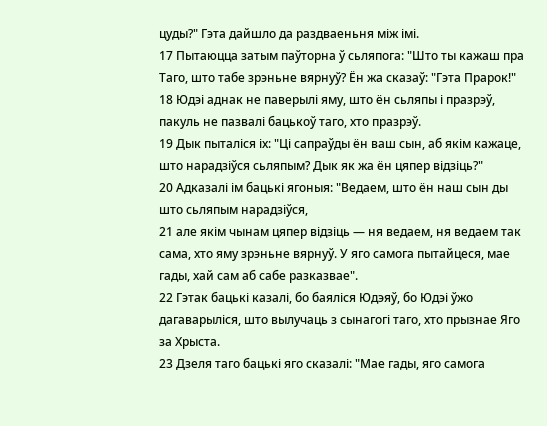цуды?" Гэта дайшло да раздваеньня між імі.
17 Пытаюцца затым паўторна ў сьляпога: "Што ты кажаш пра Таго, што табе зрэньне вярнуў? Ён жа сказаў: "Гэта Прарок!"
18 Юдэі аднак не паверылі яму, што ён сьляпы і празрэў, пакуль не пазвалі бацькоў таго, хто празрэў.
19 Дык пыталіся іх: "Ці сапраўды ён ваш сын, аб якім кажаце, што нарадзіўся сьляпым? Дык як жа ён цяпер відзіць?"
20 Адказалі ім бацькі ягоныя: "Ведаем, што ён наш сын ды што сьляпым нарадзіўся,
21 але якім чынам цяпер відзіць — ня ведаем, ня ведаем так сама, хто яму зрэньне вярнуў. У яго самога пытайцеся, мае гады, хай сам аб сабе разказвае".
22 Гэтак бацькі казалі, бо баяліся Юдэяў, бо Юдэі ўжо дагаварыліся, што вылучаць з сынагогі таго, хто прызнае Яго за Хрыста.
23 Дзеля таго бацькі яго сказалі: "Мае гады, яго самога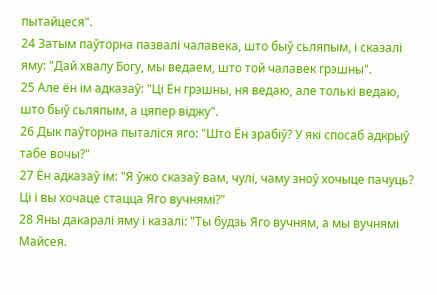пытайцеся".
24 Затым паўторна пазвалі чалавека, што быў сьляпым, і сказалі яму: "Дай хвалу Богу, мы ведаем, што той чалавек грэшны".
25 Але ён ім адказаў: "Ці Ён грэшны, ня ведаю, але толькі ведаю, што быў сьляпым, а цяпер віджу".
26 Дык паўторна пыталіся яго: "Што Ён зрабіў? У які спосаб адкрыў табе вочы?"
27 Ён адказаў ім: "Я ўжо сказаў вам, чулі, чаму зноў хочыце пачуць? Ці і вы хочаце стацца Яго вучнямі?"
28 Яны дакаралі яму і казалі: "Ты будзь Яго вучням, а мы вучнямі Майсея.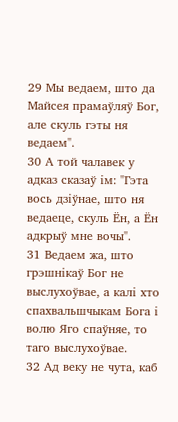29 Мы ведаем, што да Майсея прамаўляў Бог, але скуль гэты ня ведаем".
30 А той чалавек у адказ сказаў ім: "Гэта вось дзіўнае, што ня ведаеце, скуль Ён, а Ён адкрыў мне вочы".
31 Ведаем жа, што грэшнікаў Бог не выслухоўвае, а калі хто спахвальшчыкам Бога і волю Яго спаўняе, то таго выслухоўвае.
32 Ад веку не чута, каб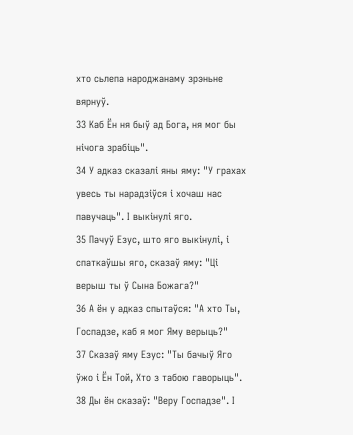хто сьлепа народжанаму зрэньне вярнуў.
33 Каб Ён ня быў ад Бога, ня мог бы нічога зрабіць".
34 У адказ сказалі яны яму: "У грахах увесь ты нарадзіўся і хочаш нас павучаць". І выкінулі яго.
35 Пачуў Езус, што яго выкінулі, і спаткаўшы яго, сказаў яму: "Ці верыш ты ў Сына Божага?"
36 А ён у адказ спытаўся: "А хто Ты, Госпадзе, каб я мог Яму верыць?"
37 Сказаў яму Езус: "Ты бачыў Яго ўжо і Ён Той, Хто з табою гаворыць".
38 Ды ён сказаў: "Веру Госпадзе". І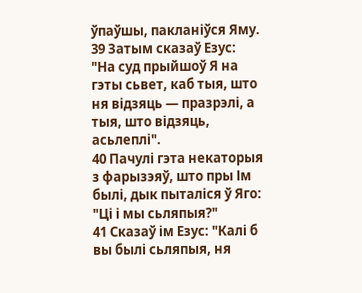ўпаўшы, пакланіўся Яму.
39 Затым сказаў Езус: "На суд прыйшоў Я на гэты сьвет, каб тыя, што ня відзяць — празрэлі, а тыя, што відзяць, асьлеплі".
40 Пачулі гэта некаторыя з фарызэяў, што пры Ім былі, дык пыталіся ў Яго: "Ці і мы сьляпыя?"
41 Сказаў ім Езус: "Калі б вы былі сьляпыя, ня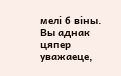мелі б віны. Вы аднак цяпер уважаеце,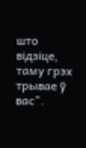што відзіце, таму грэх трывае ў вас".